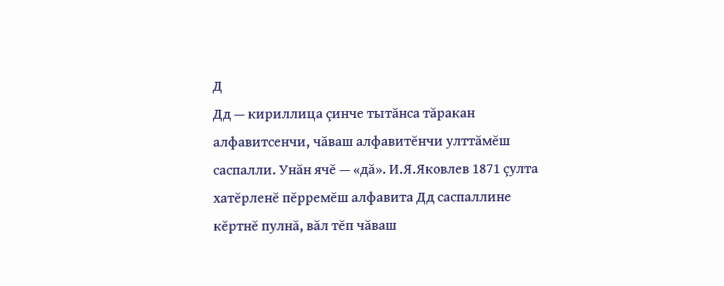Д
Дд — кириллица çинче тытăнса тăракан алфавитсенчи, чăваш алфавитĕнчи улттăмĕш саспалли. Унăн ячĕ — «дă». И.Я.Яковлев 1871 çулта хатĕрленĕ пĕрремĕш алфавита Дд саспаллине кĕртнĕ пулнă, вăл тĕп чăваш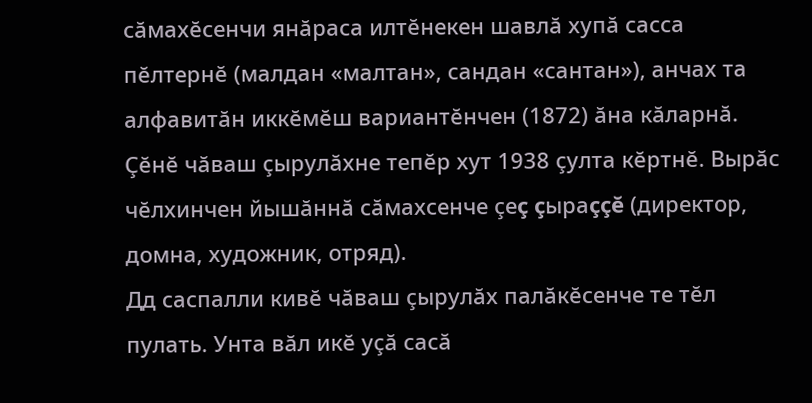сăмахĕсенчи янăраса илтĕнекен шавлă хупă сасса пĕлтернĕ (малдан «малтан», сандан «сантан»), анчах та алфавитăн иккĕмĕш вариантĕнчен (1872) ăна кăларнă.
Çĕнĕ чăваш çырулăхне тепĕр хут 1938 çулта кĕртнĕ. Вырăс чĕлхинчен йышăннă сăмахсенче çеç çыраççĕ (директор, домна, художник, отряд).
Дд саспалли кивĕ чăваш çырулăх палăкĕсенче те тĕл пулать. Унта вăл икĕ уçă сасă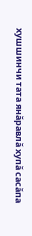хушшинчи тата янăравлă хупă сасăпа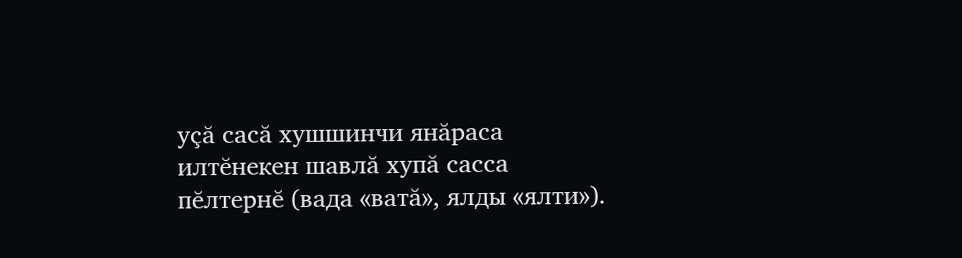уçă сасă хушшинчи янăраса илтĕнекен шавлă хупă сасса пĕлтернĕ (вада «ватă», ялды «ялти»).